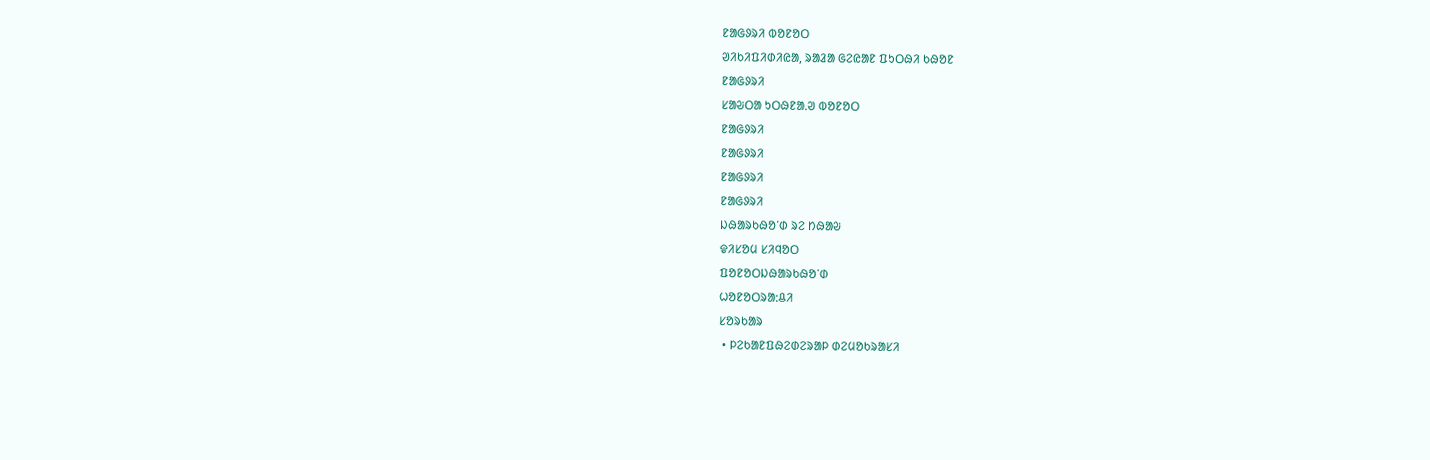ᱱᱟᱜᱽᱨᱤ ᱵᱚᱱᱚᱛ
ᱣᱤᱠᱤᱯᱤᱰᱤᱭᱟ, ᱨᱟᱲᱟ ᱜᱮᱭᱟᱱ ᱯᱩᱛᱷᱤ ᱠᱷᱚᱱ
ᱱᱟᱜᱽᱨᱤ
ᱥᱟᱶᱛᱟ ᱩᱛᱷᱱᱟᱹᱣ ᱵᱚᱱᱚᱛ
ᱱᱟᱜᱽᱨᱤ
ᱱᱟᱜᱽᱨᱤ
ᱱᱟᱜᱽᱨᱤ
ᱱᱟᱜᱽᱨᱤ
ᱡᱷᱟᱨᱠᱷᱚᱸᱰ ᱨᱮ ᱴᱷᱟᱶ
ᱫᱤᱥᱚᱢ ᱥᱤᱧᱚᱛ
ᱯᱚᱱᱚᱛᱡᱷᱟᱨᱠᱷᱚᱸᱰ
ᱦᱚᱱᱚᱛᱨᱟᱺᱪᱤ
ᱥᱚᱨᱠᱟᱨ
 • ᱞᱮᱠᱟᱱᱯᱷᱮᱰᱮᱨᱟᱞ ᱰᱮᱢᱚᱠᱨᱟᱥᱤ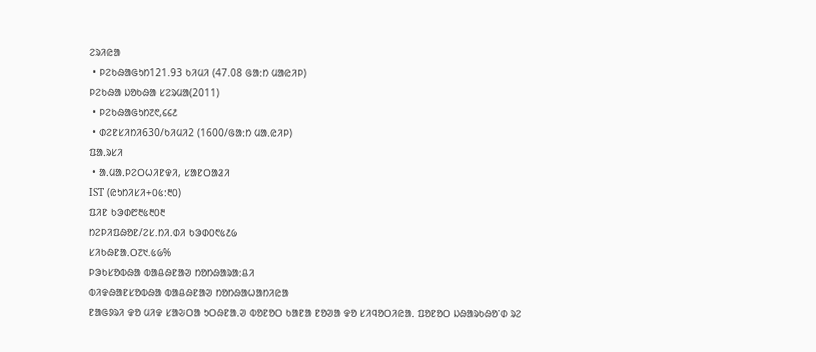ᱮᱨᱤᱭᱟ
 • ᱞᱮᱠᱷᱟᱜᱩᱴ121.93 ᱠᱤᱢᱤ (47.08 ᱜᱟᱺᱴ ᱢᱟᱭᱤᱞ)
ᱞᱮᱠᱷᱟ ᱡᱚᱠᱷᱟ ᱥᱮᱨᱢᱟ(2011)
 • ᱞᱮᱠᱷᱟᱜᱩᱴ᱗᱖,᱔᱔᱒
 • ᱰᱮᱱᱥᱤᱴᱤ630/ᱠᱤᱢᱤ2 (1600/ᱜᱟᱺᱴ ᱢᱟᱹᱭᱤᱞ)
ᱯᱟᱹᱨᱥᱤ
 • ᱟᱹᱢᱟᱹᱞᱮᱛᱦᱤᱱᱫᱤ, ᱥᱟᱱᱛᱟᱲᱤ
IST (ᱭᱩᱴᱤᱥᱤ+᱐᱕:᱓᱐)
ᱯᱤᱱ ᱠᱳᱰ᱘᱓᱕᱓᱐᱓
ᱴᱮᱞᱤᱯᱷᱚᱱ/ᱮᱥ.ᱴᱤ.ᱰᱤ ᱠᱳᱰ᱐᱖᱕᱒᱙
ᱥᱤᱠᱷᱱᱟᱹᱛ᱗᱑.᱕᱙%
ᱞᱳᱠᱥᱚᱵᱷᱟ ᱵᱟᱪᱷᱱᱟᱣ ᱴᱚᱴᱷᱟᱨᱟᱺᱪᱤ
ᱵᱤᱫᱷᱟᱱᱥᱚᱵᱷᱟ ᱵᱟᱪᱷᱱᱟᱣ ᱴᱚᱴᱷᱟᱦᱟᱴᱤᱭᱟ
ᱱᱟᱜᱽᱨᱤ ᱫᱚ ᱢᱤᱫ ᱥᱟᱶᱛᱟ ᱩᱛᱷᱱᱟᱹᱣ ᱵᱚᱱᱚᱛ ᱠᱟᱱᱟ ᱱᱚᱣᱟ ᱫᱚ ᱥᱤᱧᱚᱛᱤᱭᱟᱹ ᱯᱚᱱᱚᱛ ᱡᱷᱟᱨᱠᱷᱚᱸᱰ ᱨᱮ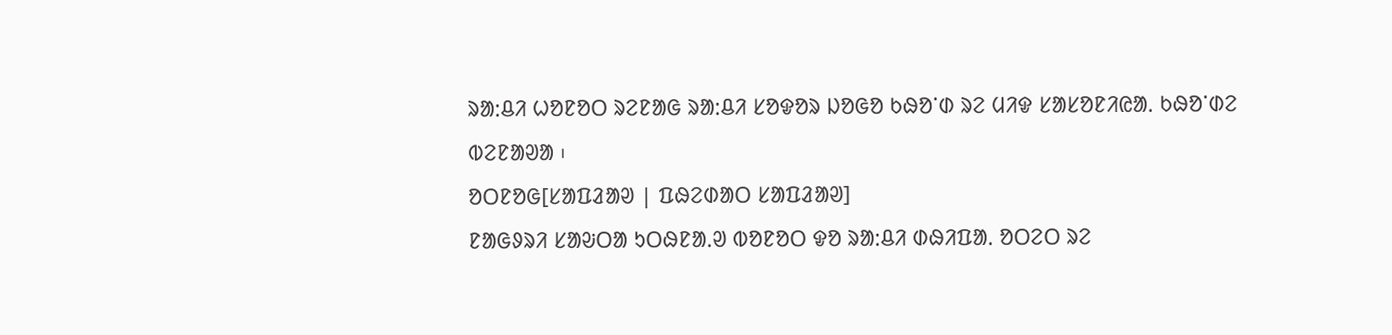ᱨᱟᱺᱪᱤ ᱦᱚᱱᱚᱛ ᱨᱮᱱᱟᱜ ᱨᱟᱺᱪᱤ ᱥᱚᱫᱚᱨ ᱡᱚᱜᱚ ᱠᱷᱚᱸᱰ ᱨᱮ ᱢᱤᱫ ᱥᱟᱥᱚᱱᱤᱭᱟᱹ ᱠᱷᱚᱸᱰᱮ ᱵᱮᱱᱟᱣᱟ ᱾
ᱚᱛᱱᱚᱜ[ᱥᱟᱯᱲᱟᱣ | ᱯᱷᱮᱰᱟᱛ ᱥᱟᱯᱲᱟᱣ]
ᱱᱟᱜᱽᱨᱤ ᱥᱟᱶᱛᱟ ᱩᱛᱷᱱᱟᱹᱣ ᱵᱚᱱᱚᱛ ᱫᱚ ᱨᱟᱺᱪᱤ ᱰᱷᱤᱯᱟᱹ ᱚᱛᱮᱛ ᱨᱮ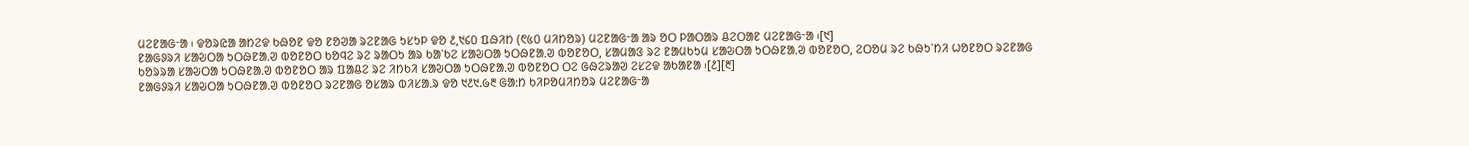ᱢᱮᱱᱟᱜᱼᱟ ᱾ ᱫᱚᱨᱭᱟ ᱟᱴᱮᱫ ᱠᱷᱚᱱ ᱫᱚ ᱱᱚᱣᱟ ᱨᱮᱱᱟᱜ ᱩᱥᱩᱞ ᱫᱚ ᱒,᱑᱔᱐ ᱯᱷᱤᱴ (᱖᱕᱐ ᱢᱤᱴᱚᱨ) ᱢᱮᱱᱟᱜᱼᱟ ᱟᱨ ᱚᱛ ᱞᱟᱛᱟᱨ ᱪᱮᱛᱟᱱ ᱢᱮᱱᱟᱜᱼᱟ ᱾[᱑]
ᱱᱟᱜᱽᱨᱤ ᱥᱟᱶᱛᱟ ᱩᱛᱷᱱᱟᱹᱣ ᱵᱚᱱᱚᱛ ᱠᱚᱧᱮ ᱨᱮ ᱨᱟᱛᱩ ᱟᱨ ᱠᱟᱸᱠᱮ ᱥᱟᱶᱛᱟ ᱩᱛᱷᱱᱟᱹᱣ ᱵᱚᱱᱚᱛ, ᱥᱟᱢᱟᱝ ᱨᱮ ᱱᱟᱢᱠᱩᱢ ᱥᱟᱶᱛᱟ ᱩᱛᱷᱱᱟᱹᱣ ᱵᱚᱱᱚᱛ, ᱮᱛᱚᱢ ᱨᱮ ᱠᱷᱩᱸᱴᱤ ᱦᱚᱱᱚᱛ ᱨᱮᱱᱟᱜ ᱠᱚᱨᱨᱟ ᱥᱟᱶᱛᱟ ᱩᱛᱷᱱᱟᱹᱣ ᱵᱚᱱᱚᱛ ᱟᱨ ᱯᱟᱪᱮ ᱨᱮ ᱤᱴᱠᱤ ᱥᱟᱶᱛᱟ ᱩᱛᱷᱱᱟᱹᱣ ᱵᱚᱱᱚᱛ ᱛᱮ ᱜᱷᱮᱨᱟᱣ ᱮᱥᱮᱫ ᱟᱠᱟᱱᱟ ᱾[᱒][᱓]
ᱱᱟᱜᱽᱨᱤ ᱥᱟᱶᱛᱟ ᱩᱛᱷᱱᱟᱹᱣ ᱵᱚᱱᱚᱛ ᱨᱮᱱᱟᱜ ᱚᱥᱟᱨ ᱵᱤᱥᱟᱹᱨ ᱫᱚ ᱑᱒᱑.᱙᱓ ᱜᱟᱺᱴ ᱠᱤᱞᱚᱢᱤᱴᱚᱨ ᱢᱮᱱᱟᱜᱼᱟ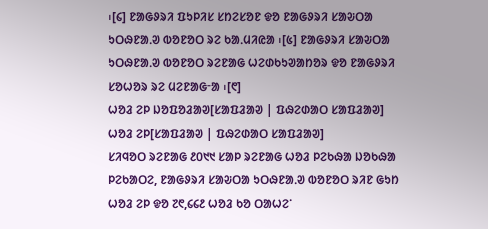᱾[᱔] ᱱᱟᱜᱽᱨᱤ ᱯᱩᱞᱤᱥ ᱥᱴᱮᱥᱚᱱ ᱫᱚ ᱱᱟᱜᱽᱨᱤ ᱥᱟᱶᱛᱟ ᱩᱛᱷᱱᱟᱹᱣ ᱵᱚᱱᱚᱛ ᱨᱮ ᱠᱟᱹᱢᱤᱭᱟ ᱾[᱕] ᱱᱟᱜᱽᱨᱤ ᱥᱟᱶᱛᱟ ᱩᱛᱷᱱᱟᱹᱣ ᱵᱚᱱᱚᱛ ᱨᱮᱱᱟᱜ ᱦᱮᱰᱠᱩᱣᱟᱴᱚᱨ ᱫᱚ ᱱᱟᱜᱽᱨᱤ ᱥᱚᱦᱚᱨ ᱨᱮ ᱢᱮᱱᱟᱜᱼᱟ ᱾[᱖]
ᱦᱚᱲ ᱮᱞ ᱡᱚᱯᱚᱲᱟᱣ[ᱥᱟᱯᱲᱟᱣ | ᱯᱷᱮᱰᱟᱛ ᱥᱟᱯᱲᱟᱣ]
ᱦᱚᱲ ᱮᱞ[ᱥᱟᱯᱲᱟᱣ | ᱯᱷᱮᱰᱟᱛ ᱥᱟᱯᱲᱟᱣ]
ᱥᱤᱧᱚᱛ ᱨᱮᱱᱟᱜ ᱒᱐᱑᱑ ᱥᱟᱞ ᱨᱮᱱᱟᱜ ᱦᱚᱲ ᱞᱮᱠᱷᱟ ᱡᱚᱠᱷᱟ ᱞᱮᱠᱟᱛᱮ, ᱱᱟᱜᱽᱨᱤ ᱥᱟᱶᱛᱟ ᱩᱛᱷᱱᱟᱹᱣ ᱵᱚᱱᱚᱛ ᱨᱤᱱ ᱜᱩᱴ ᱦᱚᱲ ᱮᱞ ᱫᱚ ᱗᱖,᱔᱔᱒ ᱦᱚᱲ ᱠᱚ ᱛᱟᱦᱮᱸ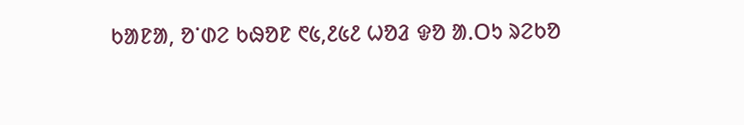ᱠᱟᱱᱟ, ᱚᱸᱰᱮ ᱠᱷᱚᱱ ᱖᱕,᱒᱕᱒ ᱦᱚᱲ ᱫᱚ ᱟᱹᱛᱩ ᱨᱮᱠᱚ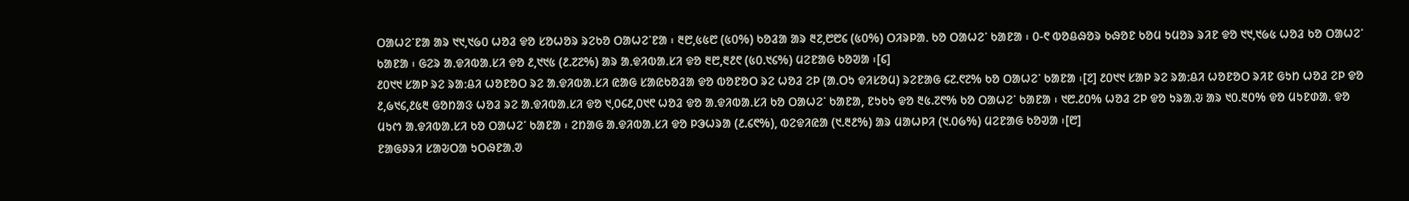ᱛᱟᱦᱮᱸᱱᱟ ᱟᱨ ᱑᱑,᱑᱙᱐ ᱦᱚᱲ ᱫᱚ ᱥᱚᱦᱚᱨ ᱨᱮᱠᱚ ᱛᱟᱦᱮᱸᱱᱟ ᱾ ᱓᱘,᱕᱕᱘ (᱕᱐%) ᱠᱚᱲᱟ ᱟᱨ ᱓᱗,᱘᱘᱔ (᱕᱐%) ᱛᱤᱨᱞᱟᱹ ᱠᱚ ᱛᱟᱦᱮᱸ ᱠᱟᱱᱟ ᱾ ᱐-᱖ ᱵᱚᱪᱷᱚᱨ ᱠᱷᱚᱱ ᱠᱚᱢ ᱩᱢᱚᱨ ᱨᱤᱱ ᱫᱚ ᱑᱑,᱑᱙᱕ ᱦᱚᱲ ᱠᱚ ᱛᱟᱦᱮᱸ ᱠᱟᱱᱟ ᱾ ᱜᱮᱨ ᱟᱹᱫᱤᱵᱟᱹᱥᱤ ᱫᱚ ᱒,᱑᱑᱕ (᱒.᱗᱗%) ᱟᱨ ᱟᱹᱫᱤᱵᱟᱹᱥᱤ ᱫᱚ ᱓᱘,᱓᱒᱖ (᱕᱐.᱑᱔%) ᱢᱮᱱᱟᱜ ᱠᱚᱣᱟ ᱾[᱔]
᱒᱐᱑᱑ ᱥᱟᱞ ᱨᱮ ᱨᱟᱺᱪᱤ ᱦᱚᱱᱚᱛ ᱨᱮ ᱟᱹᱫᱤᱵᱟᱹᱥᱤ ᱭᱟᱜ ᱥᱟᱭᱠᱚᱲᱟ ᱫᱚ ᱵᱚᱱᱚᱛ ᱨᱮ ᱦᱚᱲ ᱮᱞ (ᱟᱹᱛᱩ ᱫᱤᱥᱚᱢ) ᱨᱮᱱᱟᱜ ᱔᱗.᱖᱗% ᱠᱚ ᱛᱟᱦᱮᱸ ᱠᱟᱱᱟ ᱾[᱗] ᱒᱐᱑᱑ ᱥᱟᱞ ᱨᱮ ᱨᱟᱺᱪᱤ ᱦᱚᱱᱚᱛ ᱨᱤᱱ ᱜᱩᱴ ᱦᱚᱲ ᱮᱞ ᱫᱚ ᱒,᱙᱑᱔,᱒᱕᱓ ᱜᱚᱴᱟᱝ ᱦᱚᱲ ᱨᱮ ᱟᱹᱫᱤᱵᱟᱹᱥᱤ ᱫᱚ ᱑,᱐᱔᱒,᱐᱑᱖ ᱦᱚᱲ ᱫᱚ ᱟᱹᱫᱤᱵᱟᱹᱥᱤ ᱠᱚ ᱛᱟᱦᱮᱸ ᱠᱟᱱᱟ, ᱱᱩᱠᱩ ᱫᱚ ᱓᱕.᱗᱖% ᱠᱚ ᱛᱟᱦᱮᱸ ᱠᱟᱱᱟ ᱾ ᱑᱘.᱒᱐% ᱦᱚᱲ ᱮᱞ ᱫᱚ ᱩᱨᱟᱹᱶ ᱟᱨ ᱑᱐.᱓᱐% ᱫᱚ ᱢᱩᱱᱰᱟᱹ ᱫᱚ ᱢᱩᱬ ᱟᱹᱫᱤᱵᱟᱹᱥᱤ ᱠᱚ ᱛᱟᱦᱮᱸ ᱠᱟᱱᱟ ᱾ ᱮᱴᱟᱜ ᱟᱹᱫᱤᱵᱟᱹᱥᱤ ᱫᱚ ᱞᱳᱦᱨᱟ (᱒.᱔᱖%), ᱵᱮᱫᱤᱭᱟ (᱑.᱓᱒%) ᱟᱨ ᱢᱟᱦᱞᱤ (᱑.᱐᱙%) ᱢᱮᱱᱟᱜ ᱠᱚᱣᱟ ᱾[᱘]
ᱱᱟᱜᱽᱨᱤ ᱥᱟᱶᱛᱟ ᱩᱛᱷᱱᱟᱹᱣ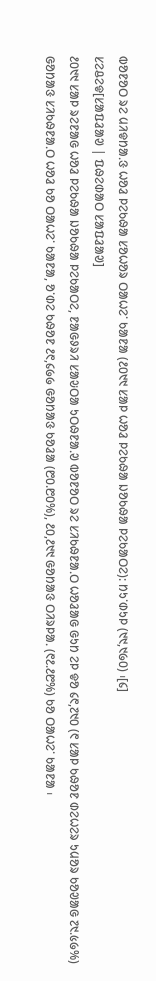ᱵᱚᱱᱚᱛ ᱨᱮ ᱢᱤᱫᱴᱟᱹᱝ ᱦᱚᱲ ᱞᱮᱠᱷᱟ ᱥᱚᱦᱚᱨ ᱛᱟᱦᱮᱸ ᱠᱟᱱᱟ (᱒᱐᱑᱑ ᱥᱟᱞ ᱦᱚᱲ ᱞᱮᱠᱷᱟ ᱡᱚᱠᱷᱟ ᱞᱮᱠᱟᱛᱮ): ᱴᱩᱸᱰᱩᱞ (᱑᱑,᱑᱙᱐) ᱾[᱔]
ᱥᱮᱪᱮᱫ[ᱥᱟᱯᱲᱟᱣ | ᱯᱷᱮᱰᱟᱛ ᱥᱟᱯᱲᱟᱣ]
᱒᱐᱑᱑ ᱥᱟᱞ ᱨᱮᱱᱟᱜ ᱦᱚᱲ ᱞᱮᱠᱷᱟ ᱡᱚᱠᱷᱟ ᱞᱮᱠᱟᱛᱮ, ᱱᱟᱜᱽᱨᱤ ᱥᱟᱶᱛᱟ ᱩᱛᱷᱱᱟᱹᱣ ᱵᱚᱱᱚᱛ ᱨᱮ ᱥᱤᱠᱷᱱᱟᱹᱛ ᱦᱚᱲᱟᱜ ᱜᱩᱴ ᱮᱞ ᱫᱚ ᱔᱖,᱗᱑᱐ (᱖ ᱥᱟᱞ ᱠᱷᱚᱱ ᱰᱮᱦᱮᱨ ᱩᱢᱚᱨ ᱠᱚᱣᱟᱜ ᱗᱑.᱕᱙%) ᱜᱚᱴᱟᱝ ᱥᱤᱠᱷᱱᱟᱹᱛ ᱦᱚᱲ ᱠᱚ ᱛᱟᱦᱮᱸ ᱠᱟᱱᱟ, ᱚᱸᱰᱮ ᱠᱷᱚᱱ ᱒᱖,᱔᱙᱙ ᱜᱚᱴᱟᱝ ᱠᱚᱲᱟ (᱘᱐.᱘᱐%), ᱒᱐,᱒᱑᱑ ᱜᱚᱴᱟᱝ ᱛᱤᱨᱞᱟᱹ (᱖᱒.᱒᱘%) ᱠᱚ ᱛᱟᱦᱮᱸ ᱠᱟᱱᱟ ᱾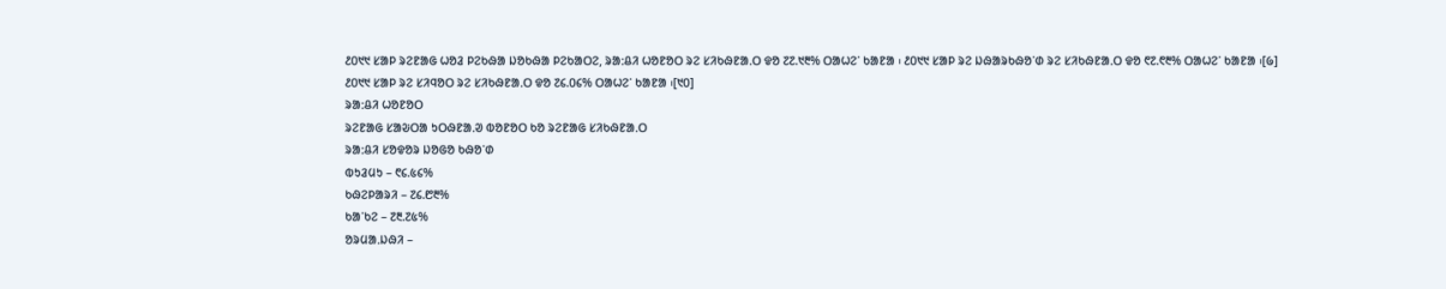᱒᱐᱑᱑ ᱥᱟᱞ ᱨᱮᱱᱟᱜ ᱦᱚᱲ ᱞᱮᱠᱷᱟ ᱡᱚᱠᱷᱟ ᱞᱮᱠᱟᱛᱮ, ᱨᱟᱺᱪᱤ ᱦᱚᱱᱚᱛ ᱨᱮ ᱥᱤᱠᱷᱱᱟᱹᱛ ᱫᱚ ᱗᱗.᱑᱓% ᱛᱟᱦᱮᱸ ᱠᱟᱱᱟ ᱾ ᱒᱐᱑᱑ ᱥᱟᱞ ᱨᱮ ᱡᱷᱟᱨᱠᱷᱚᱸᱰ ᱨᱮ ᱥᱤᱠᱷᱱᱟᱹᱛ ᱫᱚ ᱖᱗.᱖᱓% ᱛᱟᱦᱮᱸ ᱠᱟᱱᱟ ᱾[᱙] ᱒᱐᱑᱑ ᱥᱟᱞ ᱨᱮ ᱥᱤᱧᱚᱛ ᱨᱮ ᱥᱤᱠᱷᱱᱟᱹᱛ ᱫᱚ ᱗᱔.᱐᱔% ᱛᱟᱦᱮᱸ ᱠᱟᱱᱟ ᱾[᱑᱐]
ᱨᱟᱺᱪᱤ ᱦᱚᱱᱚᱛ
ᱨᱮᱱᱟᱜ ᱥᱟᱶᱛᱟ ᱩᱛᱷᱱᱟᱹᱣ ᱵᱚᱱᱚᱛ ᱠᱚ ᱨᱮᱱᱟᱜ ᱥᱤᱠᱷᱱᱟᱹᱛ
ᱨᱟᱺᱪᱤ ᱥᱚᱫᱚᱨ ᱡᱚᱜᱚ ᱠᱷᱚᱸᱰ
ᱵᱩᱲᱢᱩ – ᱖᱔.᱕᱔%
ᱠᱷᱮᱞᱟᱨᱤ – ᱗᱔.᱘᱓%
ᱠᱟᱸᱠᱮ – ᱗᱓.᱗᱕%
ᱚᱨᱢᱟᱹᱡᱷᱤ –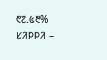᱖᱗.᱕᱓%
ᱥᱤᱞᱞᱤ –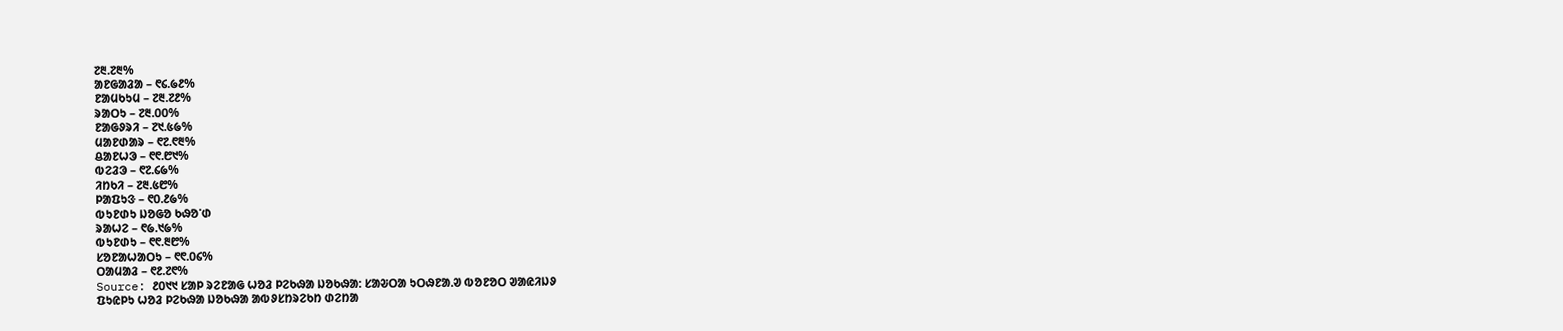᱗᱓.᱗᱓%
ᱟᱱᱜᱟᱲᱟ – ᱖᱔.᱙᱒%
ᱱᱟᱢᱠᱩᱢ – ᱗᱓.᱗᱒%
ᱨᱟᱛᱩ – ᱗᱓.᱐᱐%
ᱱᱟᱜᱽᱨᱤ – ᱗᱑.᱕᱙%
ᱢᱟᱱᱰᱟᱨ – ᱖᱗.᱖᱓%
ᱪᱟᱱᱦᱳ – ᱖᱖.᱘᱑%
ᱵᱮᱲᱳ – ᱖᱗.᱔᱙%
ᱤᱴᱠᱤ – ᱗᱓.᱕᱘%
ᱞᱟᱯᱩᱝ – ᱖᱐.᱒᱙%
ᱵᱩᱱᱰᱩ ᱡᱚᱜᱚ ᱠᱷᱚᱸᱰ
ᱨᱟᱦᱮ – ᱖᱙.᱑᱙%
ᱵᱩᱱᱰᱩ – ᱖᱖.᱓᱘%
ᱥᱚᱱᱟᱦᱟᱛᱩ – ᱖᱖.᱐᱔%
ᱛᱟᱢᱟᱲ – ᱖᱒.᱗᱖%
Source: ᱒᱐᱑᱑ ᱥᱟᱞ ᱨᱮᱱᱟᱜ ᱦᱚᱲ ᱞᱮᱠᱷᱟ ᱡᱚᱠᱷᱟ: ᱥᱟᱶᱛᱟ ᱩᱛᱷᱱᱟᱹᱣ ᱵᱚᱱᱚᱛ ᱣᱟᱭᱤᱡᱽ
ᱯᱩᱭᱞᱩ ᱦᱚᱲ ᱞᱮᱠᱷᱟ ᱡᱚᱠᱷᱟ ᱟᱵᱽᱥᱴᱨᱮᱠᱴ ᱰᱮᱴᱟ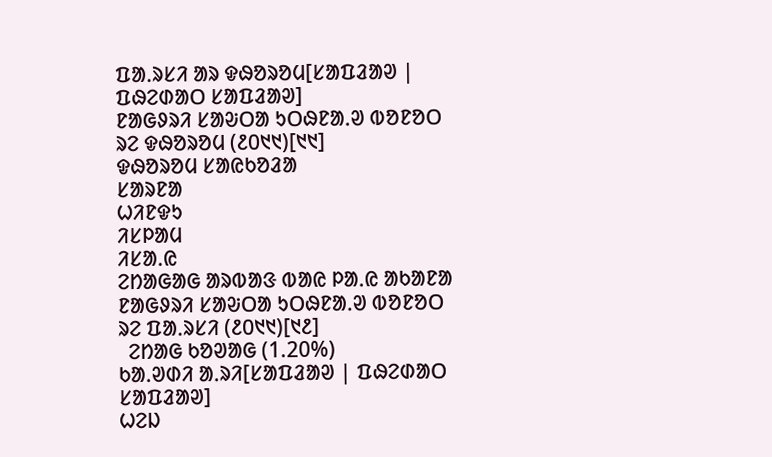ᱯᱟᱹᱨᱥᱤ ᱟᱨ ᱫᱷᱚᱨᱚᱢ[ᱥᱟᱯᱲᱟᱣ | ᱯᱷᱮᱰᱟᱛ ᱥᱟᱯᱲᱟᱣ]
ᱱᱟᱜᱽᱨᱤ ᱥᱟᱶᱛᱟ ᱩᱛᱷᱱᱟᱹᱣ ᱵᱚᱱᱚᱛ ᱨᱮ ᱫᱷᱚᱨᱚᱢ (᱒᱐᱑᱑)[᱑᱑]
ᱫᱷᱚᱨᱚᱢ ᱥᱟᱭᱠᱚᱲᱟ
ᱥᱟᱨᱱᱟ
ᱦᱤᱱᱫᱩ
ᱤᱥᱞᱟᱢ
ᱤᱥᱟᱹᱭ
ᱮᱴᱟᱜᱟᱜ ᱟᱨᱵᱟᱝ ᱵᱟᱭ ᱞᱟᱹᱭ ᱟᱠᱟᱱᱟ
ᱱᱟᱜᱽᱨᱤ ᱥᱟᱶᱛᱟ ᱩᱛᱷᱱᱟᱹᱣ ᱵᱚᱱᱚᱛ ᱨᱮ ᱯᱟᱹᱨᱥᱤ (᱒᱐᱑᱑)[᱑᱒]
  ᱮᱴᱟᱜ ᱠᱚᱣᱟᱜ (1.20%)
ᱠᱟᱹᱣᱰᱤ ᱟᱹᱨᱤ[ᱥᱟᱯᱲᱟᱣ | ᱯᱷᱮᱰᱟᱛ ᱥᱟᱯᱲᱟᱣ]
ᱦᱮᱡ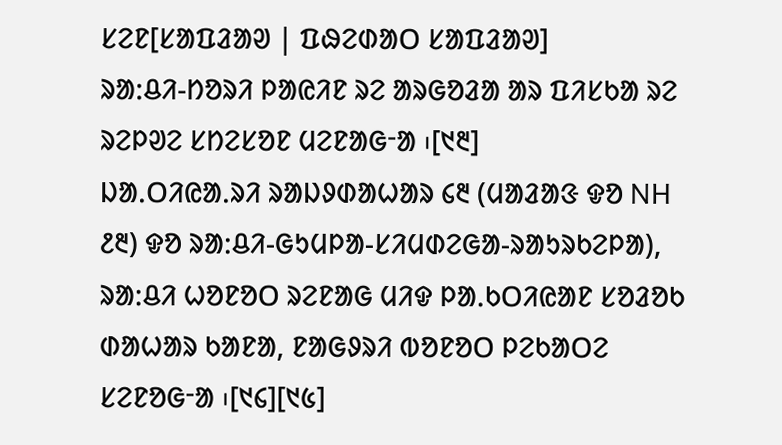ᱥᱮᱱ[ᱥᱟᱯᱲᱟᱣ | ᱯᱷᱮᱰᱟᱛ ᱥᱟᱯᱲᱟᱣ]
ᱨᱟᱺᱪᱤ-ᱴᱚᱨᱤ ᱞᱟᱭᱤᱱ ᱨᱮ ᱟᱨᱜᱚᱲᱟ ᱟᱨ ᱯᱤᱥᱠᱟ ᱨᱮ ᱨᱮᱞᱣᱮ ᱥᱴᱮᱥᱚᱱ ᱢᱮᱱᱟᱜᱼᱟ ᱾[᱑᱓]
ᱡᱟᱹᱛᱤᱭᱟᱹᱨᱤ ᱨᱟᱡᱽᱰᱟᱦᱟᱨ ᱔᱓ (ᱢᱟᱲᱟᱝ ᱫᱚ NH ᱒᱓) ᱫᱚ ᱨᱟᱺᱪᱤ-ᱜᱩᱢᱞᱟ-ᱥᱤᱢᱰᱮᱜᱟ-ᱨᱟᱩᱨᱠᱮᱞᱟ), ᱨᱟᱺᱪᱤ ᱦᱚᱱᱚᱛ ᱨᱮᱱᱟᱜ ᱢᱤᱫ ᱞᱟᱹᱠᱛᱤᱭᱟᱱ ᱥᱚᱲᱚᱠ ᱰᱟᱦᱟᱨ ᱠᱟᱱᱟ, ᱱᱟᱜᱽᱨᱤ ᱵᱚᱱᱚᱛ ᱞᱮᱠᱟᱛᱮ ᱥᱮᱱᱚᱜᱼᱟ ᱾[᱑᱔][᱑᱕]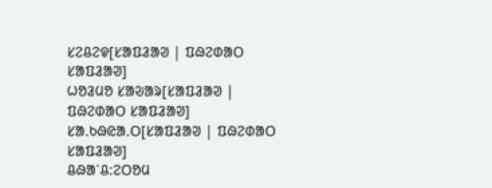ᱥᱮᱪᱮᱫ[ᱥᱟᱯᱲᱟᱣ | ᱯᱷᱮᱰᱟᱛ ᱥᱟᱯᱲᱟᱣ]
ᱦᱚᱲᱢᱚ ᱥᱟᱶᱟᱨ[ᱥᱟᱯᱲᱟᱣ | ᱯᱷᱮᱰᱟᱛ ᱥᱟᱯᱲᱟᱣ]
ᱥᱟᱹᱠᱷᱭᱟᱹᱛ[ᱥᱟᱯᱲᱟᱣ | ᱯᱷᱮᱰᱟᱛ ᱥᱟᱯᱲᱟᱣ]
ᱪᱷᱟᱸᱪ:ᱮᱛᱚᱢ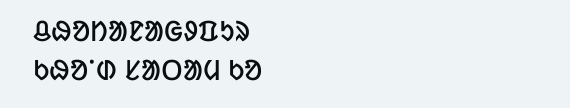ᱪᱷᱚᱴᱟᱱᱟᱜᱽᱯᱩᱨ ᱠᱷᱚᱸᱰ ᱥᱟᱛᱟᱢ ᱠᱚ